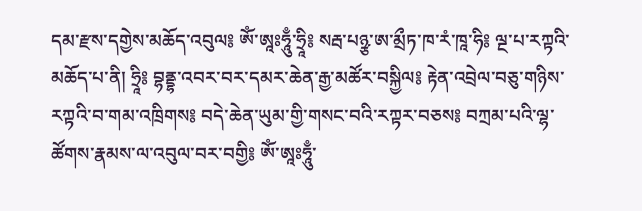དམ་རྫས་དགྱེས་མཆོད་འབུལ༔ ཨོཾ་ཨཱཿཧཱུྃ་ཧྲཱི༔ སརྦ་པཉྩ་ཨ་མྲྀཏ་ཁ་རཾ་ཁཱ་ཧི༔ ལྔ་པ་རཀྟའི་མཆོད་པ་ནི། ཧྲཱི༔ བྷནྡྷ་འབར་བར་དམར་ཆེན་རྒྱ་མཚོར་བསྐྱིལ༔ རྟེན་འབྲེལ་བཅུ་གཉིས་རཀྟའི་བ་གམ་འཁྲིགས༔ བདེ་ཆེན་ཡུམ་གྱི་གསང་བའི་རཀྟར་བཅས༔ བཀྲམ་པའི་ལྷ་ཚོགས་རྣམས་ལ་འབུལ་བར་བགྱི༔ ཨོཾ་ཨཱཿཧཱུྃ་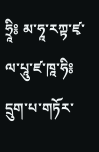ཧྲཱི༔ མ་ཧཱ་རཀྟ་ཛྭ་ལ་པཱུ་ཛ་ཁཱ་ཧི༔ དྲུག་པ་གཏོར་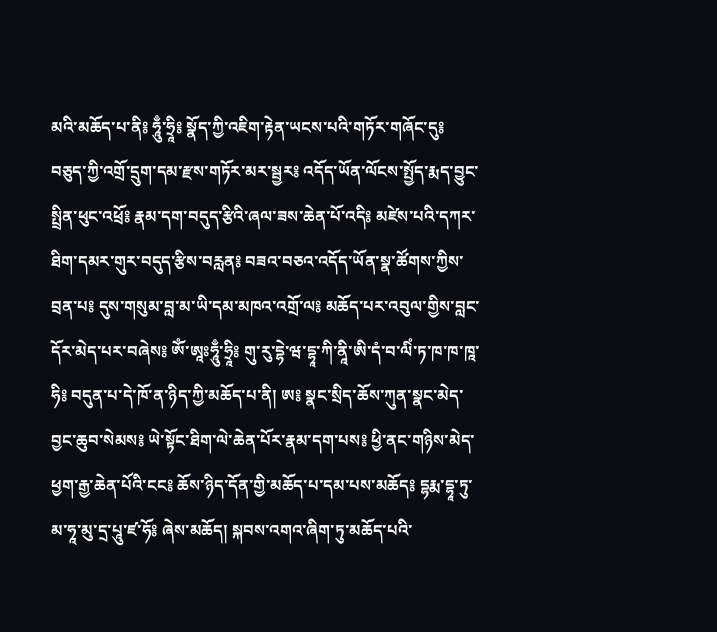མའི་མཆོད་པ་ནི༔ ཧཱུྃ་ཧྲཱི༔ སྣོད་ཀྱི་འཇིག་རྟེན་ཡངས་པའི་གཏོར་གཞོང་དུ༔ བཅུད་ཀྱི་འགྲོ་དྲུག་དམ་རྫས་གཏོར་མར་སྦྱར༔ འདོད་ཡོན་ལོངས་སྤྱོད་རྨད་བྱུང་སྤྲིན་ཕུང་འཕྲོ༔ རྣམ་དག་བདུད་རྩིའི་ཞལ་ཟས་ཆེན་པོ་འདི༔ མཛེས་པའི་དཀར་ཐིག་དམར་གུར་བདུད་རྩིས་བརླན༔ བཟའ་བཅའ་འདོད་ཡོན་སྣ་ཚོགས་ཀྱིས་བྲན་པ༔ དུས་གསུམ་བླ་མ་ཡི་དམ་མཁའ་འགྲོ་ལ༔ མཆོད་པར་འབུལ་གྱིས་བླང་དོར་མེད་པར་བཞེས༔ ཨོཾ་ཨཱཿཧཱུྃ་ཧྲཱི༔ གུ་རུ་དྷེ་ཝ་དྷཱ་ཀི་ནཱི་ཨི་དཾ་བ་ལིཾ་ཏ་ཁ་ཁ་ཁཱ་ཧི༔ བདུན་པ་དེ་ཁོ་ན་ཉིད་ཀྱི་མཆོད་པ་ནི། ཨ༔ སྣང་སྲིད་ཆོས་ཀུན་སྣང་མེད་བྱང་ཆུབ་སེམས༔ ཡེ་སྟོང་ཐིག་ལེ་ཆེན་པོར་རྣམ་དག་པས༔ ཕྱི་ནང་གཉིས་མེད་ཕྱག་རྒྱ་ཆེན་པོའི་ངང༔ ཆོས་ཉིད་དོན་གྱི་མཆོད་པ་དམ་པས་མཆོད༔ དྷརྨ་དྷཱ་ཏུ་མ་ཧཱ་མུ་དྲ་པཱུ་ཛ་ཧོ༔ ཞེས་མཆོད། སྐབས་འགའ་ཞིག་ཏུ་མཆོད་པའི་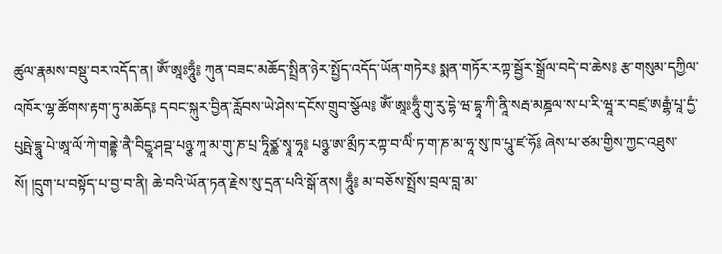ཚུལ་རྣམས་བསྡུ་བར་འདོད་ན། ཨོཾ་ཨཱཿཧཱུྃ༔ ཀུན་བཟང་མཆོད་སྤྲིན་ཉེར་སྤྱོད་འདོད་ཡོན་གཏེར༔ སྨན་གཏོར་རཀྟ་སྦྱོར་སྒྲོལ་བདེ་བ་ཆེས༔ རྩ་གསུམ་དཀྱིལ་འཁོར་ལྷ་ཚོགས་རྟག་ཏུ་མཆོད༔ དབང་སྐུར་བྱིན་རློབས་ཡེ་ཤེས་དངོས་གྲུབ་སྩོལ༔ ཨོཾ་ཨཱཿཧཱུྃ་གུ་རུ་དྷེ་ཝ་དྷཱ་ཀི་ནཱི་སརྦ་མཎྜལ་ས་པ་རི་ཝཱ་ར་བཛྲ་ཨརྒྷཾ་པཱ་དྱཾ་པུཥྤེ་དྷཱུ་པེ་ཨཱ་ལོ་ཀེ་གནྡྷེ་ནཻ་བིདྱཱ་ཤབྡ་པཉྩ་ཀཱ་མ་གུ་ཎ་པྲ་ཏཱིཙྪ་སྭཱ་ཧཱ༔ པཉྩ་ཨ་མྲྀཏ་རཀྟ་བ་ལིཾ་ཏ་ག་ཎ་མ་ཧཱ་སུ་ཁ་པཱུ་ཛ་ཧོ༔ ཞེས་པ་ཙམ་གྱིས་ཀྱང་འཐུས་སོ། །དྲུག་པ་བསྟོད་པ་བྱ་བ་ནི། ཆེ་བའི་ཡོན་ཏན་རྗེས་སུ་དྲན་པའི་སྒོ་ནས། ཧཱུྃ༔ མ་བཅོས་སྤྲོས་བྲལ་བླ་མ་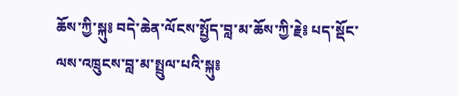ཆོས་ཀྱི་སྐུ༔ བདེ་ཆེན་ལོངས་སྤྱོད་བླ་མ་ཆོས་ཀྱི་རྗེ༔ པད་སྡོང་ལས་འཁྲུངས་བླ་མ་སྤྲུལ་པའི་སྐུ༔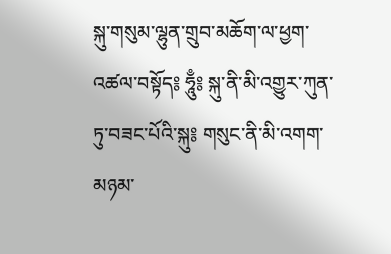སྐུ་གསུམ་ལྷུན་གྲུབ་མཆོག་ལ་ཕྱག་འཚལ་བསྟོད༔ ཧཱུྃ༔ སྐུ་ནི་མི་འགྱུར་ཀུན་ཏུ་བཟང་པོའི་སྐུ༔ གསུང་ནི་མི་འགག་མཉམ་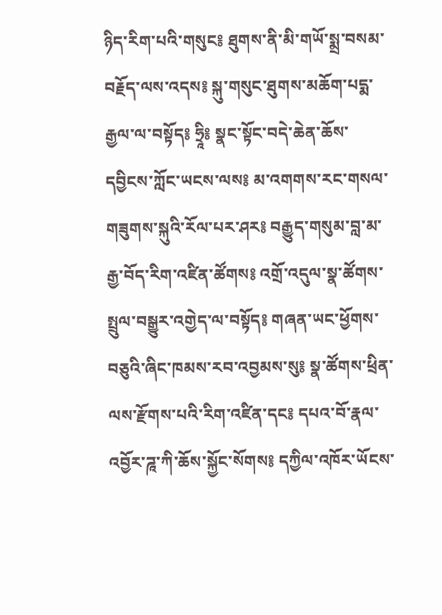ཉིད་རིག་པའི་གསུང༔ ཐུགས་ནི་མི་གཡོ་སྨྲ་བསམ་བརྗོད་ལས་འདས༔ སྐུ་གསུང་ཐུགས་མཆོག་པདྨ་རྒྱལ་ལ་བསྟོད༔ ཧྲཱི༔ སྣང་སྟོང་བདེ་ཆེན་ཆོས་དབྱིངས་ཀློང་ཡངས་ལས༔ མ་འགགས་རང་གསལ་གཟུགས་སྐུའི་རོལ་པར་ཤར༔ བརྒྱུད་གསུམ་བླ་མ་རྒྱ་བོད་རིག་འཛིན་ཚོགས༔ འགྲོ་འདུལ་སྣ་ཚོགས་སྤྲུལ་བསྒྱུར་འགྱེད་ལ་བསྟོད༔ གཞན་ཡང་ཕྱོགས་བཅུའི་ཞིང་ཁམས་རབ་འབྱམས་སུ༔ སྣ་ཚོགས་ཕྲིན་ལས་རྫོགས་པའི་རིག་འཛིན་དང༔ དཔའ་བོ་རྣལ་འབྱོར་ཌཱ་ཀི་ཆོས་སྐྱོང་སོགས༔ དཀྱིལ་འཁོར་ཡོངས་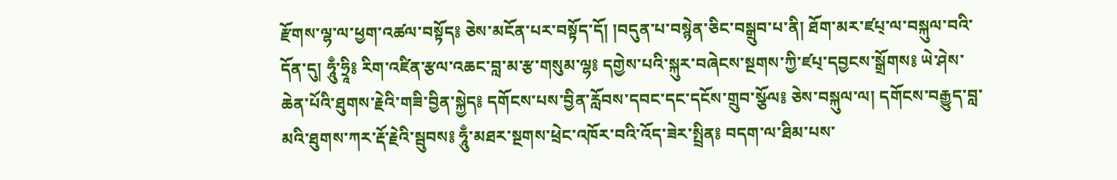རྫོགས་ལྷ་ལ་ཕྱག་འཚལ་བསྟོད༔ ཅེས་མངོན་པར་བསྟོད་དོ། །བདུན་པ་བསྙེན་ཅིང་བསྒྲུབ་པ་ནི། ཐོག་མར་ཛཔ྄་ལ་བསྐུལ་བའི་དོན་དུ། ཧཱུྃ་ཧྲཱི༔ རིག་འཛིན་རྩལ་འཆང་བླ་མ་རྩ་གསུམ་ལྷ༔ དགྱེས་པའི་སྐུར་བཞེངས་སྔགས་ཀྱི་ཛཔ྄་དབྱངས་སྒྲོགས༔ ཡེ་ཤེས་ཆེན་པོའི་ཐུགས་རྗེའི་གཟི་བྱིན་སྐྱེད༔ དགོངས་པས་བྱིན་རློབས་དབང་དང་དངོས་གྲུབ་སྩོལ༔ ཅེས་བསྐུལ་ལ། དགོངས་བརྒྱུད་བླ་མའི་ཐུགས་ཀར་རྡོ་རྗེའི་སྦུབས༔ ཧཱུྃ་མཐར་སྔགས་ཕྲེང་འཁོར་བའི་འོད་ཟེར་སྤྲིན༔ བདག་ལ་ཐིམ་པས་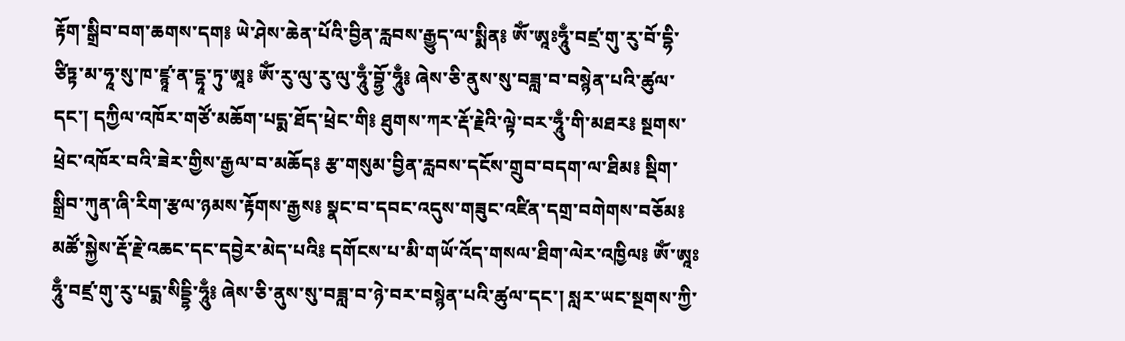རྟོག་སྒྲིབ་བག་ཆགས་དག༔ ཡེ་ཤེས་ཆེན་པོའི་བྱིན་རླབས་རྒྱུད་ལ་སྨིན༔ ཨོཾ་ཨཱཿཧཱུྃ་བཛྲ་གུ་རུ་བོ་དྷི་ཙིཏྟ་མ་ཧཱ་སུ་ཁ་ཛྙཱ་ན་དྷཱ་ཏུ་ཨཱ༔ ཨོཾ་རུ་ལུ་རུ་ལུ་ཧཱུྃ་བྷྱོ་ཧཱུྃ༔ ཞེས་ཅི་ནུས་སུ་བཟླ་བ་བསྙེན་པའི་ཚུལ་དང་། དཀྱིལ་འཁོར་གཙོ་མཆོག་པདྨ་ཐོད་ཕྲེང་གི༔ ཐུགས་ཀར་རྡོ་རྗེའི་ལྟེ་བར་ཧཱུྃ་གི་མཐར༔ སྔགས་ཕྲེང་འཁོར་བའི་ཟེར་གྱིས་རྒྱལ་བ་མཆོད༔ རྩ་གསུམ་བྱིན་རླབས་དངོས་གྲུབ་བདག་ལ་ཐིམ༔ སྡིག་སྒྲིབ་ཀུན་ཞི་རིག་རྩལ་ཉམས་རྟོགས་རྒྱས༔ སྣང་བ་དབང་འདུས་གཟུང་འཛིན་དགྲ་བགེགས་བཅོམ༔ མཚོ་སྐྱེས་རྡོ་རྗེ་འཆང་དང་དབྱེར་མེད་པའི༔ དགོངས་པ་མི་གཡོ་འོད་གསལ་ཐིག་ལེར་འཁྱིལ༔ ཨོཾ་ཨཱཿཧཱུྃ་བཛྲ་གུ་རུ་པདྨ་སིདྡྷི་ཧཱུྃ༔ ཞེས་ཅི་ནུས་སུ་བཟླ་བ་ཉེ་བར་བསྙེན་པའི་ཚུལ་དང་། སླར་ཡང་སྔགས་ཀྱི་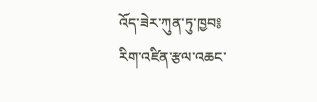འོད་ཟེར་ཀུན་ཏུ་ཁྱབ༔ རིག་འཛིན་རྩལ་འཆང་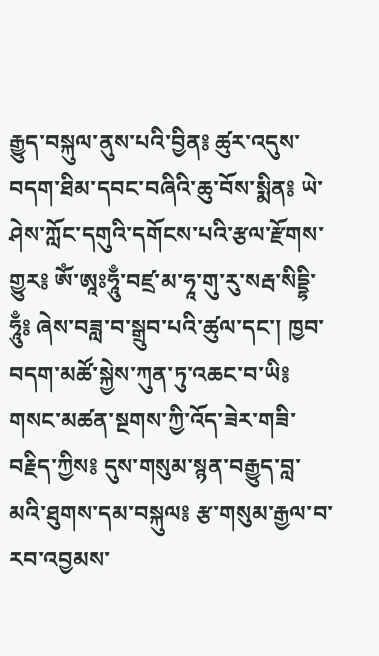རྒྱུད་བསྐུལ་ནུས་པའི་བྱིན༔ ཚུར་འདུས་བདག་ཐིམ་དབང་བཞིའི་ཆུ་བོས་སྨིན༔ ཡེ་ཤེས་ཀློང་དགུའི་དགོངས་པའི་རྩལ་རྫོགས་གྱུར༔ ཨོཾ་ཨཱཿཧཱུྃ་བཛྲ་མ་ཧཱ་གུ་རུ་སརྦ་སིདྡྷི་ཧཱུྃ༔ ཞེས་བཟླ་བ་སྒྲུབ་པའི་ཚུལ་དང་། ཁྱབ་བདག་མཚོ་སྐྱེས་ཀུན་ཏུ་འཆང་བ་ཡི༔ གསང་མཚན་སྔགས་ཀྱི་འོད་ཟེར་གཟི་བརྗིད་ཀྱིས༔ དུས་གསུམ་སྙན་བརྒྱུད་བླ་མའི་ཐུགས་དམ་བསྐུལ༔ རྩ་གསུམ་རྒྱལ་བ་རབ་འབྱམས་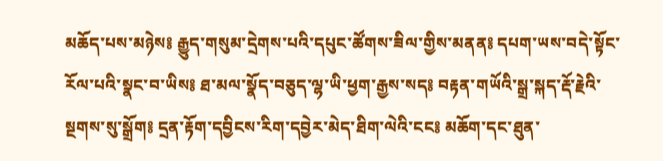མཆོད་པས་མཉེས༔ རྒྱུད་གསུམ་དྲེགས་པའི་དཔུང་ཚོགས་ཟིལ་གྱིས་མནན༔ དཔག་ཡས་བདེ་སྟོང་རོལ་པའི་སྣང་བ་ཡིས༔ ཐ་མལ་སྣོད་བཅུད་ལྷ་ཡི་ཕྱག་རྒྱས་སད༔ བརྟན་གཡོའི་སྒྲ་སྐད་རྡོ་རྗེའི་སྔགས་སུ་སྒྲོག༔ དྲན་རྟོག་དབྱིངས་རིག་དབྱེར་མེད་ཐིག་ལེའི་ངང༔ མཆོག་དང་ཐུན་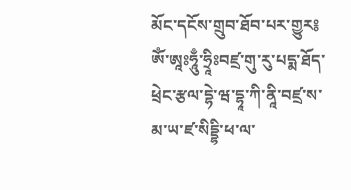མོང་དངོས་གྲུབ་ཐོབ་པར་གྱུར༔ ཨོཾ་ཨཱཿཧཱུྃ་ཧྲཱིཿབཛྲ་གུ་རུ་པདྨ་ཐོད་ཕྲེང་རྩལ་དྷེ་ཝ་དྷཱ་ཀི་ནཱི་བཛྲ་ས་མ་ཡ་ཛ་སིདྡྷི་ཕ་ལ་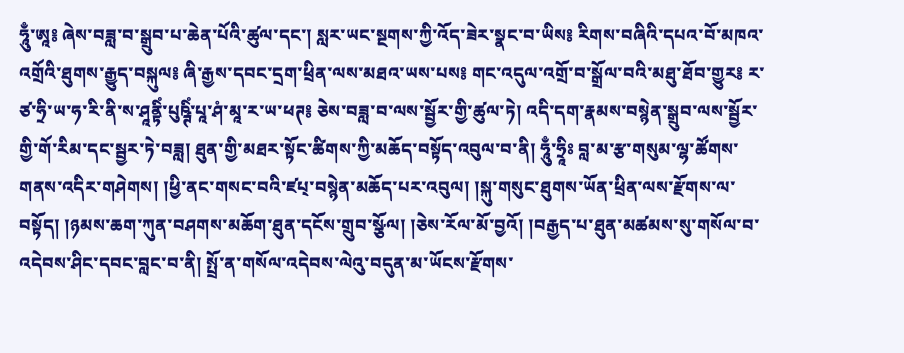ཧཱུྃ་ཨཱ༔ ཞེས་བཟླ་བ་སྒྲུབ་པ་ཆེན་པོའི་ཚུལ་དང་། སླར་ཡང་སྔགས་ཀྱི་འོད་ཟེར་སྣང་བ་ཡིས༔ རིགས་བཞིའི་དཔའ་བོ་མཁའ་འགྲོའི་ཐུགས་རྒྱུད་བསྐུལ༔ ཞི་རྒྱས་དབང་དྲག་ཕྲིན་ལས་མཐའ་ཡས་པས༔ གང་འདུལ་འགྲོ་བ་སྒྲོལ་བའི་མཐུ་ཐོབ་གྱུར༔ ར་ཙ་ཧྲི་ཡ་ཧ་རི་ནི་ས་ཤཱནྟིཾ་པུཥྚིཾ་པཱ་ཤཾ་མཱ་ར་ཡ་ཕཊ༔ ཅེས་བཟླ་བ་ལས་སྦྱོར་གྱི་ཚུལ་ཏེ། འདི་དག་རྣམས་བསྙེན་སྒྲུབ་ལས་སྦྱོར་གྱི་གོ་རིམ་དང་སྦྱར་ཏེ་བཟླ། ཐུན་གྱི་མཐར་སྟོང་ཚིགས་ཀྱི་མཆོད་བསྟོད་འབུལ་བ་ནི། ཧཱུྃ་ཧྲཱིཿ བླ་མ་རྩ་གསུམ་ལྷ་ཚོགས་གནས་འདིར་གཤེགས། །ཕྱི་ནང་གསང་བའི་ཛཔ྄་བསྙེན་མཆོད་པར་འབུལ། །སྐུ་གསུང་ཐུགས་ཡོན་ཕྲིན་ལས་རྫོགས་ལ་བསྟོད། །ཉམས་ཆག་ཀུན་བཤགས་མཆོག་ཐུན་དངོས་གྲུབ་སྩོལ། །ཅེས་རོལ་མོ་བྱའོ། །བརྒྱད་པ་ཐུན་མཚམས་སུ་གསོལ་བ་འདེབས་ཤིང་དབང་བླང་བ་ནི། སྤྲོ་ན་གསོལ་འདེབས་ལེའུ་བདུན་མ་ཡོངས་རྫོགས་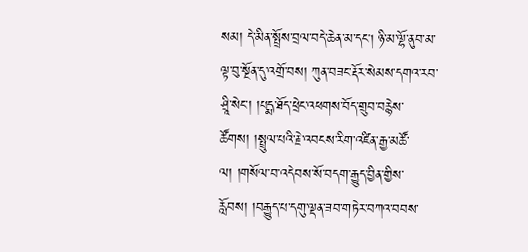སམ། དེ་མིན་སྤྲོས་བྲལ་བདེ་ཆེན་མ་དང། ཉི་མ་ལྷོ་ནུབ་མ་ལྟ་བུ་སྔོན་དུ་འགྲོ་བས། ཀུན་བཟང་རྡོར་སེམས་དགའ་རབ་ཤྲཱི་སེང་། །པདྨ་ཐོད་ཕྲེང་འཕགས་བོད་གྲུབ་བརྙེས་ཚོགས། །སྤྲུལ་པའི་རྗེ་འབངས་རིག་འཛིན་རྒྱ་མཚོ་ལ། །གསོལ་བ་འདེབས་སོ་བདག་རྒྱུད་བྱིན་གྱིས་རློབས། །བརྒྱུད་པ་དགུ་ལྡན་ཟབ་གཏེར་བཀའ་བབས་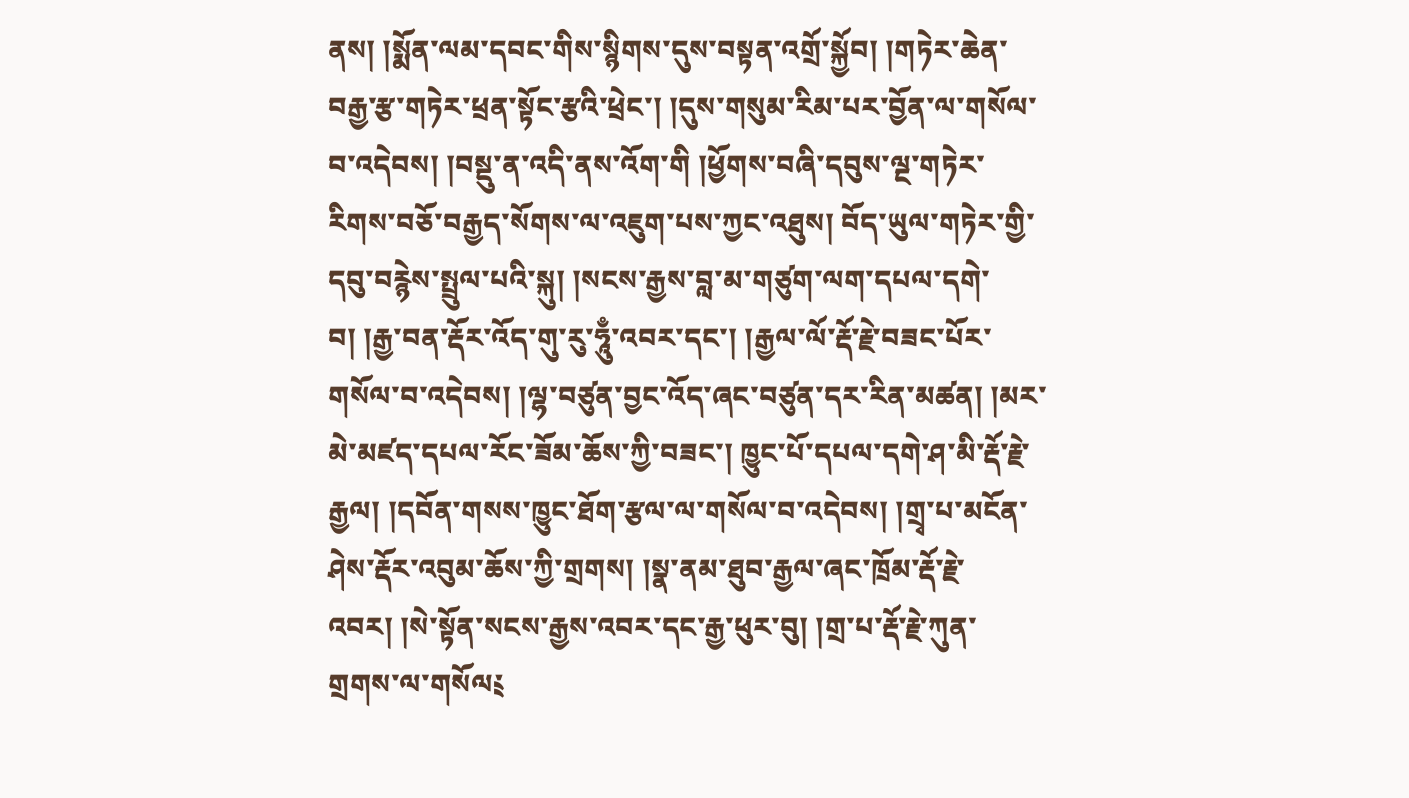ནས། །སྨོན་ལམ་དབང་གིས་སྙིགས་དུས་བསྟན་འགྲོ་སྐྱོབ། །གཏེར་ཆེན་བརྒྱ་རྩ་གཏེར་ཕྲན་སྟོང་རྩའི་ཕྲེང་། །དུས་གསུམ་རིམ་པར་བྱོན་ལ་གསོལ་བ་འདེབས། །བསྡུ་ན་འདི་ནས་འོག་གི །ཕྱོགས་བཞི་དབུས་ལྔ་གཏེར་རིགས་བཅོ་བརྒྱད་སོགས་ལ་འཇུག་པས་ཀྱང་འཐུས། བོད་ཡུལ་གཏེར་གྱི་དབུ་བརྙེས་སྤྲུལ་པའི་སྐུ། །སངས་རྒྱས་བླ་མ་གཙུག་ལག་དཔལ་དགེ་བ། །རྒྱ་བན་རྡོར་འོད་གུ་རུ་ཧཱུྃ་འབར་དང་། །རྒྱལ་ལོ་རྡོ་རྗེ་བཟང་པོར་གསོལ་བ་འདེབས། །ལྷ་བཙུན་བྱང་འོད་ཞང་བཙུན་དར་རིན་མཚན། །མར་མེ་མཛད་དཔལ་རོང་ཟོམ་ཆོས་ཀྱི་བཟང་། ཁྱུང་པོ་དཔལ་དགེ་ཤ་མི་རྡོ་རྗེ་རྒྱལ། །དབོན་གསས་ཁྱུང་ཐོག་རྩལ་ལ་གསོལ་བ་འདེབས། །གྲྭ་པ་མངོན་ཤེས་རྡོར་འབུམ་ཆོས་ཀྱི་གྲགས། །སྣ་ནམ་ཐུབ་རྒྱལ་ཞང་ཁྲོམ་རྡོ་རྗེ་འབར། །སེ་སྟོན་སངས་རྒྱས་འབར་དང་རྒྱ་ཕུར་བུ། །གྲ་པ་རྡོ་རྗེ་ཀུན་གྲགས་ལ་གསོལ༴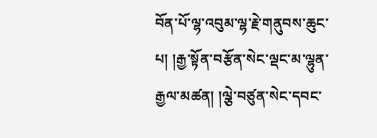བོན་པོ་ལྷ་འབུམ་ལྷ་རྗེ་གནུབས་ཆུང་པ། །རྒྱ་སྟོན་བརྩོན་སེང་ལྡང་མ་ལྷུན་རྒྱལ་མཚན། །ལྕེ་བཙུན་སེང་དབང་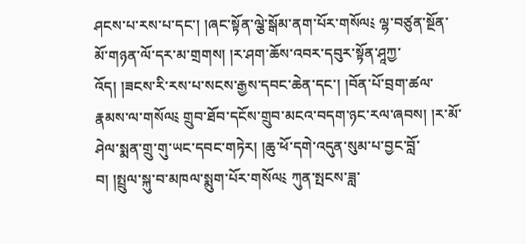ཤངས་པ་རས་པ་དང་། །ཞང་སྟོན་ལྕེ་སྒོམ་ནག་པོར་གསོལ༴ ལྷ་བཙུན་སྔོན་མོ་གཉན་ལོ་དར་མ་གྲགས། །ར་ཤག་ཆོས་འབར་དབུར་སྟོན་ཤཱཀྱ་འོད། །ཟངས་རི་རས་པ་སངས་རྒྱས་དབང་ཆེན་དང་། །བོན་པོ་བྲག་ཚལ་རྣམས་ལ་གསོལ༴ གྲུབ་ཐོབ་དངོས་གྲུབ་མངའ་བདག་ཉང་རལ་ཞབས། །ར་མོ་ཤེལ་སྨན་གྲུ་གུ་ཡང་དབང་གཏེར། །ཆུ་ཕོ་དགེ་འདུན་སུམ་པ་བྱང་བློ་བ། །སྤྲུལ་སྐུ་བ་མཁལ་སྨུག་པོར་གསོལ༴ ཀུན་སྤངས་ཟླ་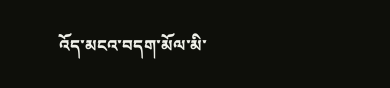འོད་མངའ་བདག་མོལ་མི་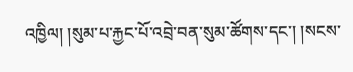འཁྱིལ། །སུམ་པ་རྐྱང་པོ་འབྲེ་བན་སུམ་ཚོགས་དང་། །སངས་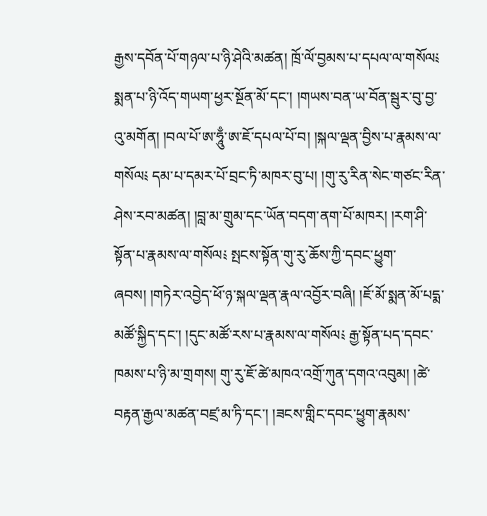རྒྱས་དབོན་པོ་གཉལ་པ་ཉི་ཤེའི་མཚན། ཁྲོ་ལོ་བྱམས་པ་དཔལ་ལ་གསོལ༴ སྨན་པ་ཉི་འོད་གཡག་ཕྱར་སྔོན་མོ་དང་། །གཡས་བན་ཡ་བོན་སྦུར་བུ་བྱ་འུ་མགོན། །བལ་པོ་ཨ་ཧཱུྃ་ཨ་ཇོ་དཔལ་པོ་བ། །སྐལ་ལྡན་བྱིས་པ་རྣམས་ལ་གསོལ༴ དམ་པ་དམར་པོ་བྲང་ཏི་མཁར་བུ་པ། །གུ་རུ་རིན་སེང་གཙང་རིན་ཤེས་རབ་མཚན། །བླ་མ་གྲུམ་དང་ཡོན་བདག་ནག་པོ་མཁར། །རག་ཤི་སྟོན་པ་རྣམས་ལ་གསོལ༴ སྤངས་སྟོན་གུ་རུ་ཆོས་ཀྱི་དབང་ཕྱུག་ཞབས། །གཏེར་འབྱེད་ཕོ་ཉ་སྐལ་ལྡན་རྣལ་འབྱོར་བཞི། །ཇོ་མོ་སྨན་མོ་པདྨ་མཚོ་སྐྱིད་དང་། །དུང་མཚོ་རས་པ་རྣམས་ལ་གསོལ༴ རྒྱ་སྟོན་པད་དབང་ཁམས་པ་ཉི་མ་གྲགས། གུ་རུ་ཇོ་ཚེ་མཁའ་འགྲོ་ཀུན་དགའ་འབུམ། །ཚེ་བརྟན་རྒྱལ་མཚན་བཛྲ་མ་ཏི་དང་། །ཟངས་གླིང་དབང་ཕྱུག་རྣམས་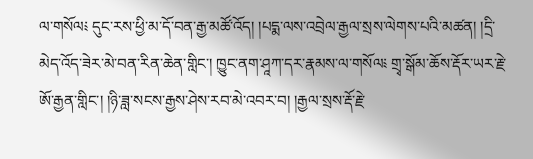ལ་གསོལ༴ དུང་རས་ཕྱི་མ་དོ་བན་རྒྱ་མཚོ་འོད། །པདྨ་ལས་འབྲེལ་རྒྱལ་སྲས་ལེགས་པའི་མཚན། །དྲི་མེད་འོད་ཟེར་མེ་བན་རིན་ཆེན་གླིང་། ཁྱུང་ནག་ཤཱཀ་དར་རྣམས་ལ་གསོལ༴ གྲྭ་སྒོམ་ཆོས་རྡོར་ཡར་རྗེ་ཨོ་རྒྱན་གླིང་། །ཉི་ཟླ་སངས་རྒྱས་ཤེས་རབ་མེ་འབར་བ། །རྒྱལ་སྲས་རྡོ་རྗེ་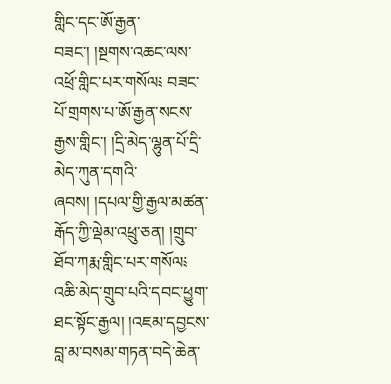གླིང་དང་ཨོ་རྒྱན་བཟང་། །སྔགས་འཆང་ལས་འཕྲོ་གླིང་པར་གསོལ༴ བཟང་པོ་གྲགས་པ་ཨོ་རྒྱན་སངས་རྒྱས་གླིང་། །དྲི་མེད་ལྷུན་པོ་དྲི་མེད་ཀུན་དགའི་ཞབས། །དཔལ་གྱི་རྒྱལ་མཚན་རྒོད་ཀྱི་ལྡེམ་འཕྲུ་ཅན། །གྲུབ་ཐོབ་ཀརྨ་གླིང་པར་གསོལ༴ འཆི་མེད་གྲུབ་པའི་དབང་ཕྱུག་ཐང་སྟོང་རྒྱལ། །འཇམ་དབྱངས་བླ་མ་བསམ་གཏན་བདེ་ཆེན་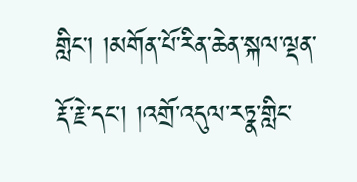གླིང་། །མགོན་པོ་རིན་ཆེན་སྐལ་ལྡན་རྡོ་རྗེ་དང་། །འགྲོ་འདུལ་རཏྣ་གླིང་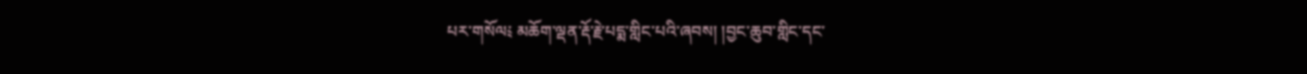པར་གསོལ༴ མཆོག་ལྡན་རྡོ་རྗེ་པདྨ་གླིང་པའི་ཞབས། །བྱང་ཆུབ་གླིང་དང་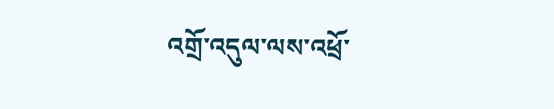འགྲོ་འདུལ་ལས་འཕྲོ་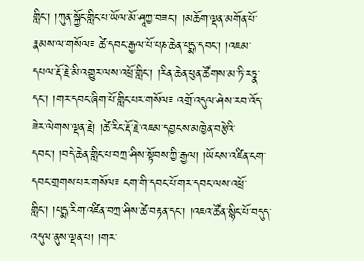གླིང་། །ཀུན་སྐྱོང་གླིང་པ་ཡོལ་མོ་ཤཱཀྱ་བཟང་། །མཆོག་ལྡན་མགོན་པོ་རྣམས་ལ་གསོལ༴ ཚེ་དབང་རྒྱལ་པོ་པཎ་ཆེན་པདྨ་དབང་། །འཇམ་དཔལ་རྡོ་རྗེ་མི་འགྱུར་ལས་འཕྲོ་གླིང་། །རིན་ཆེན་ཕུན་ཚོགས་མ་ཏི་རཏྣ་དང་། །གར་དབང་ཞིག་པོ་གླིང་པར་གསོལ༴ འགྲོ་འདུལ་ཤེས་རབ་འོད་ཟེར་ལེགས་ལྡན་རྗེ། །ཚེ་རིང་རྡོ་རྗེ་འཇམ་དབྱངས་མཁྱེན་བརྩེའི་དབང་། །བདེ་ཆེན་གླིང་པ་བཀྲ་ཤིས་སྟོབས་ཀྱི་རྒྱལ། །ཡོངས་འཛིན་ངག་དབང་གྲགས་པར་གསོལ༴ ངག་གི་དབང་པོ་གར་དབང་ལས་འཕྲོ་གླིང་། །པདྨ་རིག་འཛིན་བཀྲ་ཤིས་ཚེ་བརྟན་དང་། །འཇའ་ཚོན་སྙིང་པོ་བདུད་འདུལ་ནུས་ལྡན་པ། །གར་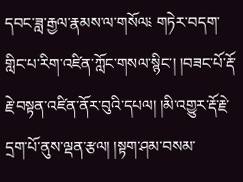དབང་ཟླ་རྒྱལ་རྣམས་ལ་གསོལ༴ གཏེར་བདག་གླིང་པ་རིག་འཛིན་ཀློང་གསལ་སྙིང་། །བཟང་པོ་རྡོ་རྗེ་བསྟན་འཛིན་ནོར་བུའི་དཔལ། །མི་འགྱུར་རྡོ་རྗེ་དྲག་པོ་ནུས་ལྡན་རྩལ། །སྟག་ཤམ་བསམ་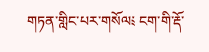གཏན་གླིང་པར་གསོལ༴ ངག་གི་རྡོ་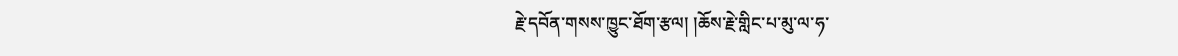རྗེ་དབོན་གསས་ཁྱུང་ཐོག་རྩལ། །ཆོས་རྗེ་གླིང་པ་མུ་ལ་ཧ་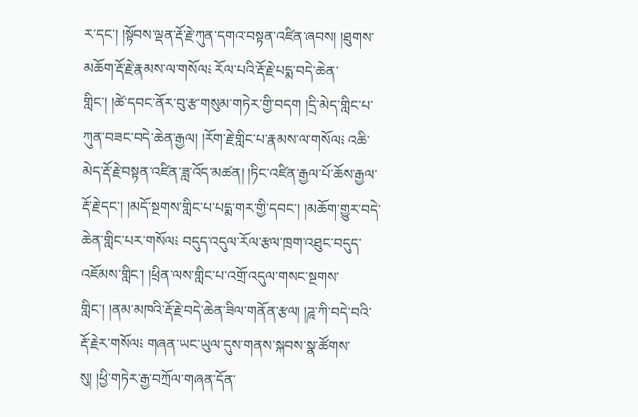ར་དང་། །སྟོབས་ལྡན་རྡོ་རྗེ་ཀུན་དགའ་བསྟན་འཛིན་ཞབས། །ཐུགས་མཆོག་རྡོ་རྗེ་རྣམས་ལ་གསོལ༴ རོལ་པའི་རྡོ་རྗེ་པདྨ་བདེ་ཆེན་གླིང་། །ཚེ་དབང་ནོར་བུ་རྩ་གསུམ་གཏེར་གྱི་བདག །དྲི་མེད་གླིང་པ་ཀུན་བཟང་བདེ་ཆེན་རྒྱལ། །རོག་རྗེ་གླིང་པ་རྣམས་ལ་གསོལ༴ འཆི་མེད་རྡོ་རྗེ་བསྟན་འཛིན་ཟླ་འོད་མཚན། །ཏིང་འཛིན་རྒྱལ་པོ་ཆོས་རྒྱལ་རྡོ་རྗེ་དང་། །མདོ་སྔགས་གླིང་པ་པདྨ་གར་གྱི་དབང་། །མཆོག་གྱུར་བདེ་ཆེན་གླིང་པར་གསོལ༴ བདུད་འདུལ་རོལ་རྩལ་ཁྲག་འཐུང་བདུད་འཇོམས་གླིང་། །ཕྲིན་ལས་གླིང་པ་འགྲོ་འདུལ་གསང་སྔགས་གླིང་། །ནམ་མཁའི་རྡོ་རྗེ་བདེ་ཆེན་ཟིལ་གནོན་རྩལ། །ཌཱ་ཀི་བདེ་བའི་རྡོ་རྗེར་གསོལ༴ གཞན་ཡང་ཡུལ་དུས་གནས་སྐབས་སྣ་ཚོགས་སུ། །ཕྱི་གཏེར་རྒྱ་བཀྲོལ་གཞན་དོན་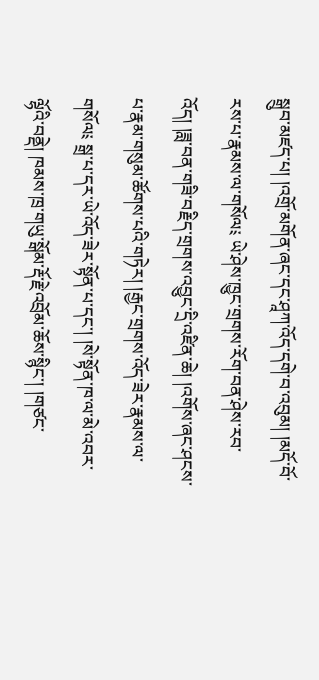སྒྲུབ་མཛད་པ། །འགྲོ་མགོན་ཞང་དང་ཤཱཀ་འོད་དགེ་བ་འབུམ། །མདོ་བོ་རས་པ་རྣམས་ལ་གསོལ༴ ཡེ་ཤེས་ཁྱུང་གྲགས་རོག་བན་ཤེས་རབ་འོད། །ཟླ་བན་གཟི་བརྗིད་གྲགས་འབྱུང་དྲི་འཛིན་ཆེ། །འགོས་ཞང་ཤངས་པ་རྣམ་གསུམ་ཚོགས་པའི་གཏེར། །རྒྱང་གྲགས་འོད་ཟེར་རྣམས་ལ་གསོལ༴ སྒྲ་པ་དར་ཡེ་འོད་ཟེར་སྟོན་པ་དང་། །སེ་སྟོན་ཁ་ལ་མེ་འབར་ལྷོའི་བནྡེ། ཁམས་ཁྲ་གཡུ་སྒོམ་རྡོ་རྗེ་འབྲོམ་ཆོས་སྙིང་། །གཙང་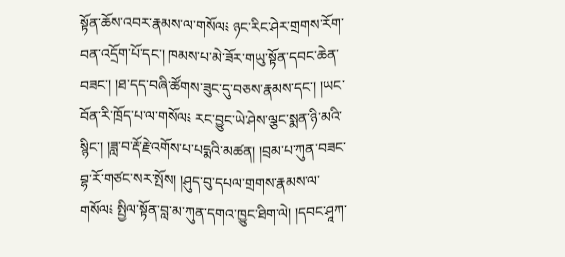སྟོན་ཆོས་འབར་རྣམས་ལ་གསོལ༴ ཉང་རིང་ཤེར་གྲགས་རོག་བན་འདྲོག་པོ་དང་། ཁམས་པ་མེ་ཟོར་གཡུ་སྟོན་དབང་ཆེན་བཟང་། །ཐ་དད་བཞི་ཚོགས་ཟུང་དུ་བཅས་རྣམས་དང་། །ཡང་བོན་རི་ཁྲོད་པ་ལ་གསོལ༴ རང་བྱུང་ཡེ་ཤེས་ལྕང་སྨན་ཉི་མའི་སྙིང་། །ཟླ་བ་རྡོ་རྗེ་འགོས་པ་པདྨའི་མཚན། །བྲམ་པ་ཀུན་བཟང་བྷ་རོ་གཙང་སར་སྤོས། །ཤུད་བུ་དཔལ་གྲགས་རྣམས་ལ་གསོལ༴ སྤྱིལ་སྟོན་བླ་མ་ཀུན་དགའ་ཁྱུང་ཐིག་ལེ། །དབང་ཤཱཀ་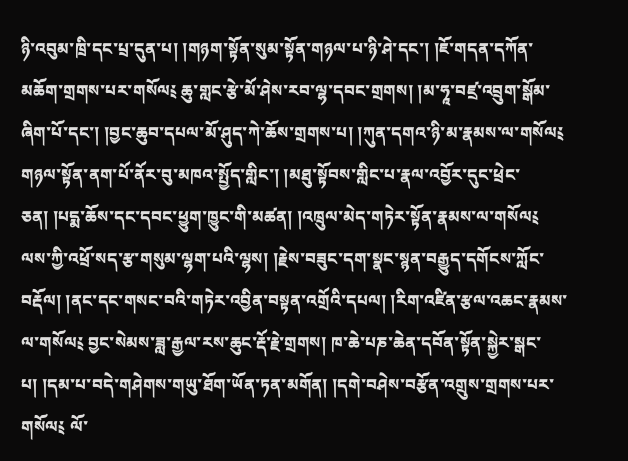ཉི་འབུམ་ཁྲི་དང་པྲ་དུན་པ། །གཉག་སྟོན་སུམ་སྟོན་གཉལ་པ་ཉི་ཤེ་དང་། །ཇོ་གདན་དཀོན་མཆོག་གྲགས་པར་གསོལ༴ ཆུ་གླང་རྩེ་མོ་ཤེས་རབ་ལྷ་དབང་གྲགས། །མ་ཧཱ་བཛྲ་འབྲུག་སྒོམ་ཞིག་པོ་དང་། །བྱང་ཆུབ་དཔལ་མོ་ཤུད་ཀེ་ཆོས་གྲགས་པ། །ཀུན་དགའ་ཉི་མ་རྣམས་ལ་གསོལ༴ གཉལ་སྟོན་ནག་པོ་ནོར་བུ་མཁའ་སྤྱོད་གླིང་། །མཐུ་སྟོབས་གླིང་པ་རྣལ་འབྱོར་དུང་ཕྲེང་ཅན། །པདྨ་ཆོས་དང་དབང་ཕྱུག་ཁྱུང་གི་མཚན། །འཁྲུལ་མེད་གཏེར་སྟོན་རྣམས་ལ་གསོལ༴ ལས་ཀྱི་འཕྲོ་སད་རྩ་གསུམ་ལྷག་པའི་ལྷས། །རྗེས་བཟུང་དག་སྣང་སྙན་བརྒྱུད་དགོངས་ཀློང་བརྡོལ། །ནང་དང་གསང་བའི་གཏེར་འབྱིན་བསྟན་འགྲོའི་དཔལ། །རིག་འཛིན་རྩལ་འཆང་རྣམས་ལ་གསོལ༴ བྱང་སེམས་ཟླ་རྒྱལ་རས་ཆུང་རྡོ་རྗེ་གྲགས། ཁ་ཆེ་པཎ་ཆེན་དབོན་སྟོན་སྐྱེར་སྒང་པ། །དམ་པ་བདེ་གཤེགས་གཡུ་ཐོག་ཡོན་ཏན་མགོན། །དགེ་བཤེས་བརྩོན་འགྲུས་གྲགས་པར་གསོལ༴ ལོ་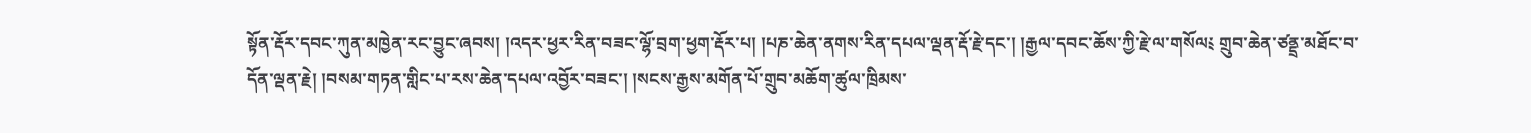སྟོན་རྡོར་དབང་ཀུན་མཁྱེན་རང་བྱུང་ཞབས། །འདར་ཕྱར་རིན་བཟང་ལྷོ་བྲག་ཕྱག་རྡོར་པ། །པཎ་ཆེན་ནགས་རིན་དཔལ་ལྡན་རྡོ་རྗེ་དང་། །རྒྱལ་དབང་ཆོས་ཀྱི་རྗེ་ལ་གསོལ༴ གྲུབ་ཆེན་ཙནྡྲ་མཐོང་བ་དོན་ལྡན་རྗེ། །བསམ་གཏན་གླིང་པ་རས་ཆེན་དཔལ་འབྱོར་བཟང་། །སངས་རྒྱས་མགོན་པོ་གྲུབ་མཆོག་ཚུལ་ཁྲིམས་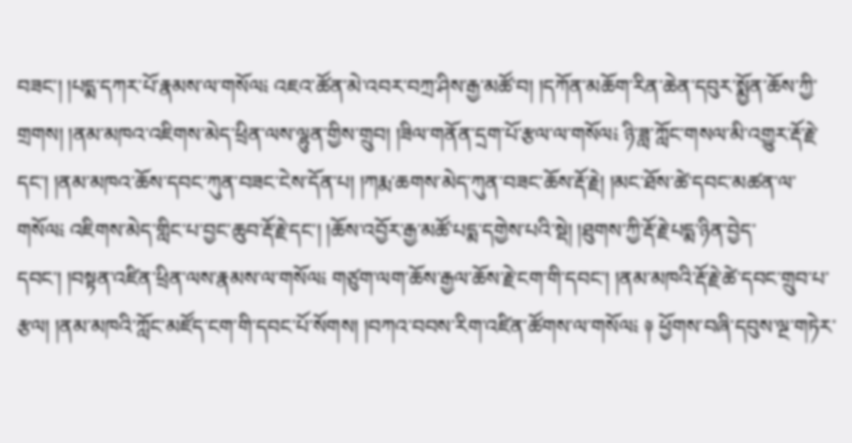བཟང་། །པདྨ་དཀར་པོ་རྣམས་ལ་གསོལ༴ འཇའ་ཚོན་མེ་འབར་བཀྲ་ཤིས་རྒྱ་མཚོ་བ། །དཀོན་མཆོག་རིན་ཆེན་དབུར་སྨྱོན་ཆོས་ཀྱི་གྲགས། །ནམ་མཁའ་འཇིགས་མེད་ཕྲིན་ལས་ལྷུན་གྱིས་གྲུབ། །ཟིལ་གནོན་དྲག་པོ་རྩལ་ལ་གསོལ༴ ཉི་ཟླ་ཀློང་གསལ་མི་འགྱུར་རྡོ་རྗེ་དང་། །ནམ་མཁའ་ཆོས་དབང་ཀུན་བཟང་ངེས་དོན་པ། །ཀརྨ་ཆགས་མེད་ཀུན་བཟང་ཆོས་རྡོ་རྗེ། །མང་ཐོས་ཚེ་དབང་མཚན་ལ་གསོལ༴ འཇིགས་མེད་གླིང་པ་བྱང་ཆུབ་རྡོ་རྗེ་དང་། །ཆོས་འབྱོར་རྒྱ་མཚོ་པདྨ་དགྱེས་པའི་སྡེ། །ཐུགས་ཀྱི་རྡོ་རྗེ་པདྨ་ཉིན་བྱེད་དབང་། །བསྟན་འཛིན་ཕྲིན་ལས་རྣམས་ལ་གསོལ༴ གཙུག་ལག་ཆོས་རྒྱལ་ཆོས་རྗེ་ངག་གི་དབང་། །ནམ་མཁའི་རྡོ་རྗེ་ཚེ་དབང་གྲུབ་པ་རྩལ། །ནམ་མཁའི་ཀློང་མཛོད་ངག་གི་དབང་པོ་སོགས། །བཀའ་བབས་རིག་འཛིན་ཚོགས་ལ་གསོལ༴ ༈ ཕྱོགས་བཞི་དབུས་ལྔ་གཏེར་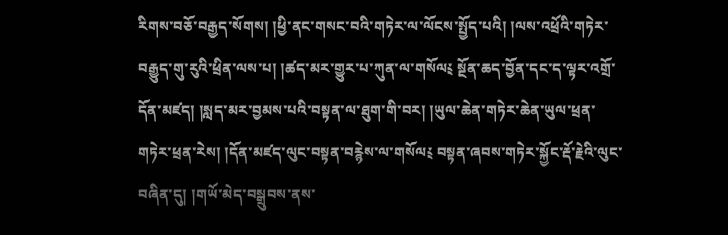རིགས་བཅོ་བརྒྱད་སོགས། །ཕྱི་ནང་གསང་བའི་གཏེར་ལ་ལོངས་སྤྱོད་པའི། །ལས་འཕྲོའི་གཏེར་བརྒྱུད་གུ་རུའི་ཕྲིན་ལས་པ། །ཚད་མར་གྱུར་པ་ཀུན་ལ་གསོལ༴ སྔོན་ཆད་བྱོན་དང་ད་ལྟར་འགྲོ་དོན་མཛད། །སླད་མར་བྱམས་པའི་བསྟན་ལ་ཐུག་གི་བར། །ཡུལ་ཆེན་གཏེར་ཆེན་ཡུལ་ཕྲན་གཏེར་ཕྲན་རེས། །དོན་མཛད་ལུང་བསྟན་བརྙེས་ལ་གསོལ༴ བསྟན་ཞབས་གཏེར་སྐྱོང་རྡོ་རྗེའི་ལུང་བཞིན་དུ། །གཡོ་མེད་བསྒྲུབས་ནས་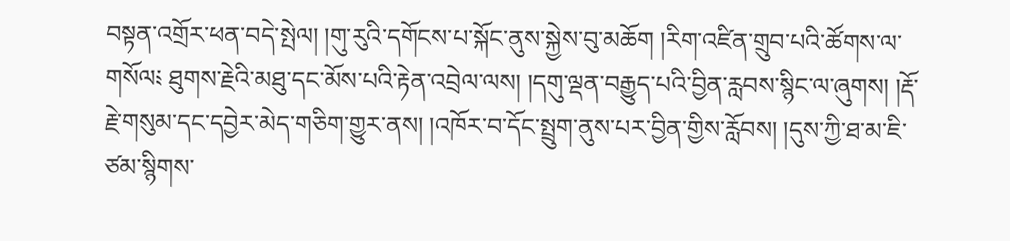བསྟན་འགྲོར་ཕན་བདེ་སྤེལ། །གུ་རུའི་དགོངས་པ་སྐོང་ནུས་སྐྱེས་བུ་མཆོག །རིག་འཛིན་གྲུབ་པའི་ཚོགས་ལ་གསོལ༴ ཐུགས་རྗེའི་མཐུ་དང་མོས་པའི་རྟེན་འབྲེལ་ལས། །དགུ་ལྡན་བརྒྱུད་པའི་བྱིན་རླབས་སྙིང་ལ་ཞུགས། །རྡོ་རྗེ་གསུམ་དང་དབྱེར་མེད་གཅིག་གྱུར་ནས། །འཁོར་བ་དོང་སྤྲུག་ནུས་པར་བྱིན་གྱིས་རློབས། །དུས་ཀྱི་ཐ་མ་ཇི་ཙམ་སྙིགས་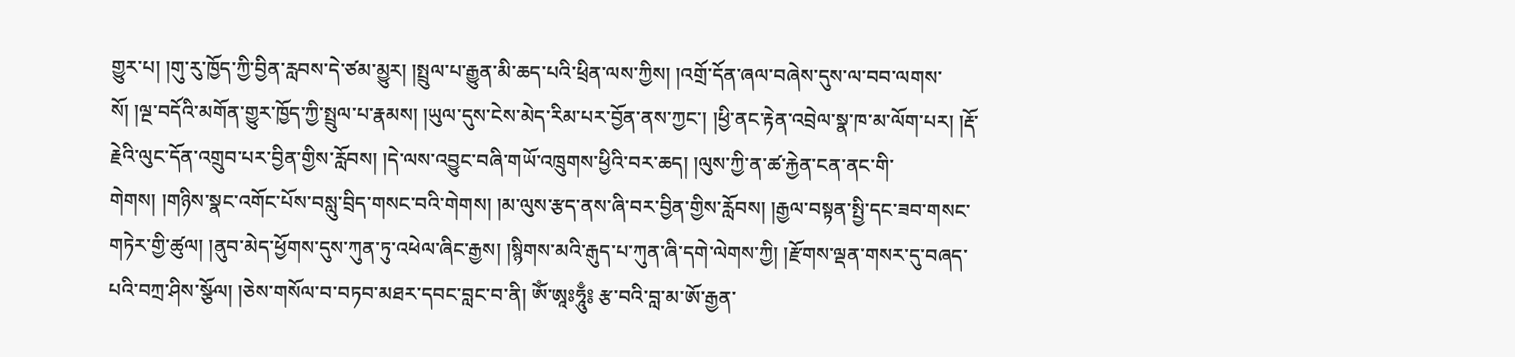གྱུར་པ། །གུ་རུ་ཁྱོད་ཀྱི་བྱིན་རླབས་དེ་ཙམ་མྱུར། །སྤྲུལ་པ་རྒྱུན་མི་ཆད་པའི་ཕྲིན་ལས་ཀྱིས། །འགྲོ་དོན་ཞལ་བཞེས་དུས་ལ་བབ་ལགས་སོ། །ལྔ་བདོའི་མགོན་གྱུར་ཁྱོད་ཀྱི་སྤྲུལ་པ་རྣམས། །ཡུལ་དུས་ངེས་མེད་རིམ་པར་བྱོན་ནས་ཀྱང་། །ཕྱི་ནང་རྟེན་འབྲེལ་སྣ་ཁ་མ་ལོག་པར། །རྡོ་རྗེའི་ལུང་དོན་འགྲུབ་པར་བྱིན་གྱིས་རློབས། །དེ་ལས་འབྱུང་བཞི་གཡོ་འཁྲུགས་ཕྱིའི་བར་ཆད། །ལུས་ཀྱི་ན་ཚ་རྐྱེན་ངན་ནང་གི་གེགས། །གཉིས་སྣང་འགོང་པོས་བསླུ་བྲིད་གསང་བའི་གེགས། །མ་ལུས་རྩད་ནས་ཞི་བར་བྱིན་གྱིས་རློབས། །རྒྱལ་བསྟན་སྤྱི་དང་ཟབ་གསང་གཏེར་གྱི་ཚུལ། །ནུབ་མེད་ཕྱོགས་དུས་ཀུན་ཏུ་འཕེལ་ཞིང་རྒྱས། །སྙིགས་མའི་རྒུད་པ་ཀུན་ཞི་དགེ་ལེགས་ཀྱི། །རྫོགས་ལྡན་གསར་དུ་བཞད་པའི་བཀྲ་ཤིས་སྩོལ། །ཅེས་གསོལ་བ་བཏབ་མཐར་དབང་བླང་བ་ནི། ཨོཾ་ཨཱཿཧཱུྃ༔ རྩ་བའི་བླ་མ་ཨོ་རྒྱན་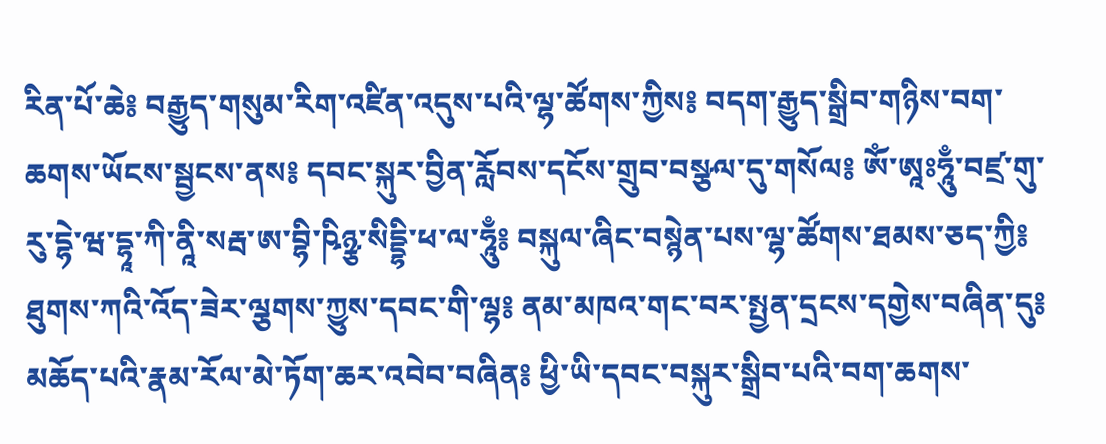རིན་པོ་ཆེ༔ བརྒྱུད་གསུམ་རིག་འཛིན་འདུས་པའི་ལྷ་ཚོགས་ཀྱིས༔ བདག་རྒྱུད་སྒྲིབ་གཉིས་བག་ཆགས་ཡོངས་སྦྱངས་ནས༔ དབང་སྐུར་བྱིན་རློབས་དངོས་གྲུབ་བསྩལ་དུ་གསོལ༔ ཨོཾ་ཨཱཿཧཱུྃ་བཛྲ་གུ་རུ་དྷེ་ཝ་དྷཱ་ཀི་ནཱི་སརྦ་ཨ་བྷི་ཥིཉྩ་སིདྡྷི་ཕ་ལ་ཧཱུྃ༔ བསྐུལ་ཞིང་བསྙེན་པས་ལྷ་ཚོགས་ཐམས་ཅད་ཀྱི༔ ཐུགས་ཀའི་འོད་ཟེར་ལྕགས་ཀྱུས་དབང་གི་ལྷ༔ ནམ་མཁའ་གང་བར་སྤྱན་དྲངས་དགྱེས་བཞིན་དུ༔ མཆོད་པའི་རྣམ་རོལ་མེ་ཏོག་ཆར་འབེབ་བཞིན༔ ཕྱི་ཡི་དབང་བསྐུར་སྒྲིབ་པའི་བག་ཆགས་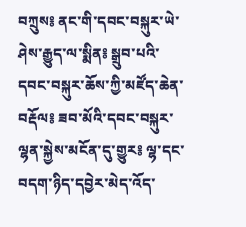བཀྲུས༔ ནང་གི་དབང་བསྐུར་ཡེ་ཤེས་རྒྱུད་ལ་སྨིན༔ སྒྲུབ་པའི་དབང་བསྐུར་ཆོས་ཀྱི་མཛོད་ཆེན་བརྡོལ༔ ཟབ་མོའི་དབང་བསྐུར་ལྷན་སྐྱེས་མངོན་དུ་གྱུར༔ ལྷ་དང་བདག་ཉིད་དབྱེར་མེད་འོད་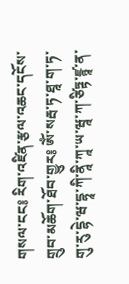གསལ་ངང༔ རིག་འཛིན་རྩལ་འཆང་དངོས་གྲུབ་མཆོག་ཐོབ་གྱུར༔ ཨོཾ་སརྦ་ཏ་ཐཱ་ག་ཏ་གུ་རུ་དྷེ་ཝ་དྷཱ་ཀི་ནཱི་ཀཱ་ཡ་ཝཱ་ཀ་ཙིཏྟ་ཛྙཱ་ན་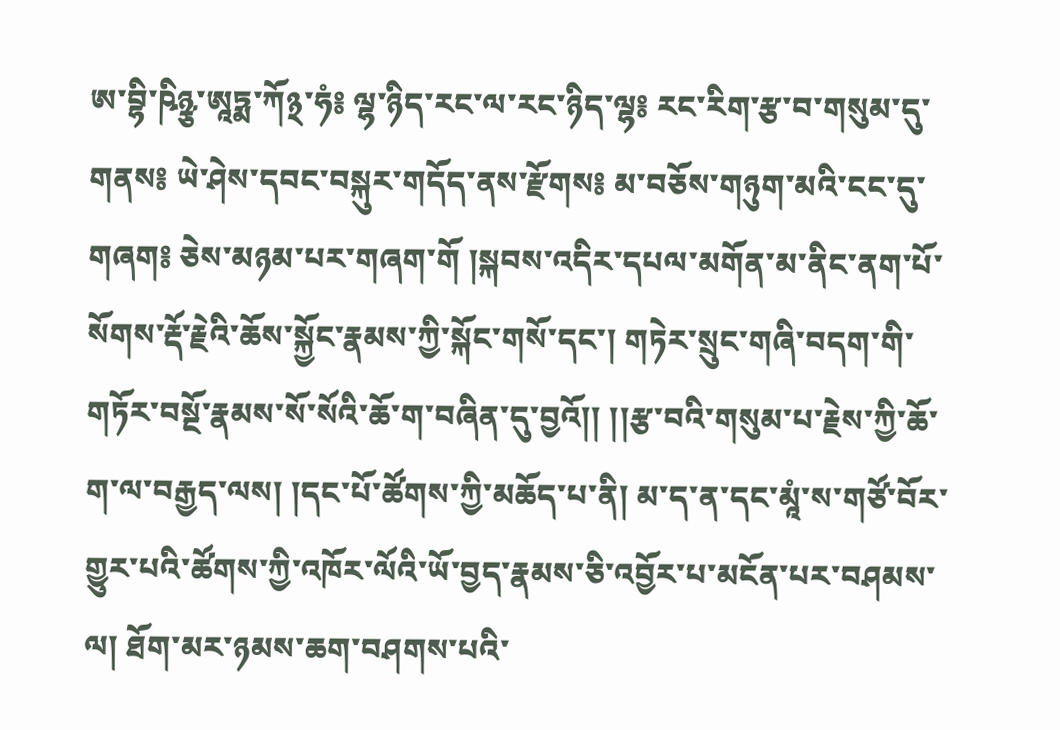ཨ་བྷི་ཥིཉྩ་ཨཱཏྨ་ཀོ྅་ཧཾ༔ ལྷ་ཉིད་རང་ལ་རང་ཉིད་ལྷ༔ རང་རིག་རྩ་བ་གསུམ་དུ་གནས༔ ཡེ་ཤེས་དབང་བསྐུར་གདོད་ནས་རྫོགས༔ མ་བཅོས་གཉུག་མའི་ངང་དུ་གཞག༔ ཅེས་མཉམ་པར་གཞག་གོ །སྐབས་འདིར་དཔལ་མགོན་མ་ནིང་ནག་པོ་སོགས་རྡོ་རྗེའི་ཆོས་སྐྱོང་རྣམས་ཀྱི་སྐོང་གསོ་དང་། གཏེར་སྲུང་གཞི་བདག་གི་གཏོར་བསྔོ་རྣམས་སོ་སོའི་ཆོ་ག་བཞིན་དུ་བྱའོ།། །།རྩ་བའི་གསུམ་པ་རྗེས་ཀྱི་ཆོ་ག་ལ་བརྒྱད་ལས། །དང་པོ་ཚོགས་ཀྱི་མཆོད་པ་ནི། མ་ད་ན་དང་མཱཾ་ས་གཙོ་བོར་གྱུར་པའི་ཚོགས་ཀྱི་འཁོར་ལོའི་ཡོ་བྱད་རྣམས་ཅི་འབྱོར་པ་མངོན་པར་བཤམས་ལ། ཐོག་མར་ཉམས་ཆག་བཤགས་པའི་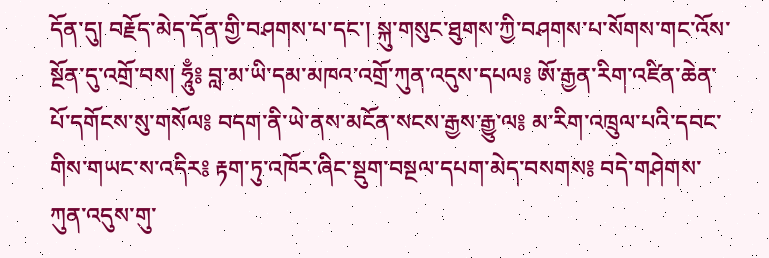དོན་དུ། བརྗོད་མེད་དོན་གྱི་བཤགས་པ་དང་། སྐུ་གསུང་ཐུགས་ཀྱི་བཤགས་པ་སོགས་གང་འོས་སྔོན་དུ་འགྲོ་བས། ཧཱུྃ༔ བླ་མ་ཡི་དམ་མཁའ་འགྲོ་ཀུན་འདུས་དཔལ༔ ཨོ་རྒྱན་རིག་འཛིན་ཆེན་པོ་དགོངས་སུ་གསོལ༔ བདག་ནི་ཡེ་ནས་མངོན་སངས་རྒྱས་རྒྱུ་ལ༔ མ་རིག་འཁྲུལ་པའི་དབང་གིས་གཡང་ས་འདིར༔ རྟག་ཏུ་འཁོར་ཞིང་སྡུག་བསྔལ་དཔག་མེད་བསགས༔ བདེ་གཤེགས་ཀུན་འདུས་གུ་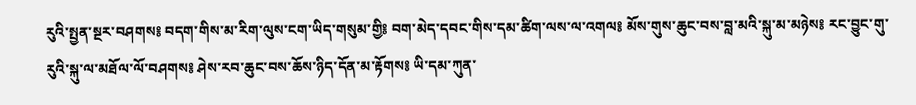རུའི་སྤྱན་སྔར་བཤགས༔ བདག་གིས་མ་རིག་ལུས་ངག་ཡིད་གསུམ་གྱི༔ བག་མེད་དབང་གིས་དམ་ཚིག་ལས་ལ་འགལ༔ མོས་གུས་ཆུང་བས་བླ་མའི་སྐུ་མ་མཉེས༔ རང་བྱུང་གུ་རུའི་སྐུ་ལ་མཐོལ་ལོ་བཤགས༔ ཤེས་རབ་ཆུང་བས་ཆོས་ཉིད་དོན་མ་རྟོགས༔ ཡི་དམ་ཀུན་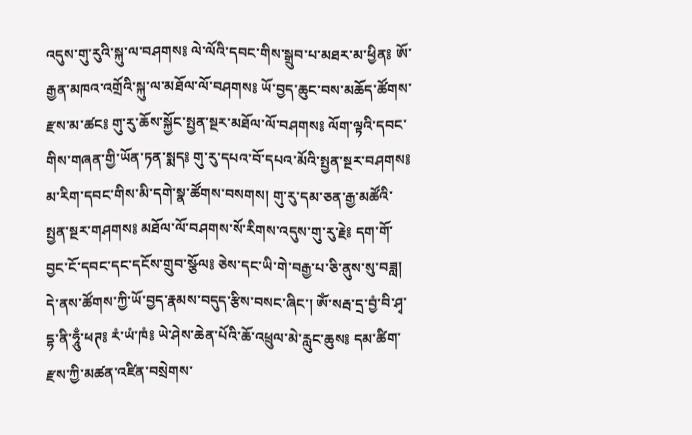འདུས་གུ་རུའི་སྐུ་ལ་བཤགས༔ ལེ་ལོའི་དབང་གིས་སྒྲུབ་པ་མཐར་མ་ཕྱིན༔ ཨོ་རྒྱན་མཁའ་འགྲོའི་སྐུ་ལ་མཐོལ་ལོ་བཤགས༔ ཡོ་བྱད་ཆུང་བས་མཆོད་ཚོགས་རྫས་མ་ཚང༔ གུ་རུ་ཆོས་སྐྱོང་སྤྱན་སྔར་མཐོལ་ལོ་བཤགས༔ ལོག་ལྟའི་དབང་གིས་གཞན་གྱི་ཡོན་ཏན་སྨད༔ གུ་རུ་དཔའ་བོ་དཔའ་མོའི་སྤྱན་སྔར་བཤགས༔ མ་རིག་དབང་གིས་མི་དགེ་སྣ་ཚོགས་བསགས། གུ་རུ་དམ་ཅན་རྒྱ་མཚོའི་སྤྱན་སྔར་གཤགས༔ མཐོལ་ལོ་བཤགས་སོ་རིགས་འདུས་གུ་རུ་རྗེ༔ དག་གོ་བྱང་ངོ་དབང་དང་དངོས་གྲུབ་སྩོལ༔ ཅེས་དང་ཡི་གེ་བརྒྱ་པ་ཅི་ནུས་སུ་བཟླ། དེ་ནས་ཚོགས་ཀྱི་ཡོ་བྱད་རྣམས་བདུད་རྩིས་བསང་ཞིང་། ཨོཾ་སརྦ་དྲ་བྱཾ་བི་ཤྭ་དྷ་ནི་ཧཱུྃ་ཕཊ༔ རཾ་ཡཾ་ཁཾ༔ ཡེ་ཤེས་ཆེན་པོའི་ཆོ་འཕྲུལ་མེ་རླུང་ཆུས༔ དམ་ཚིག་རྫས་ཀྱི་མཚན་འཛིན་བསྲེགས་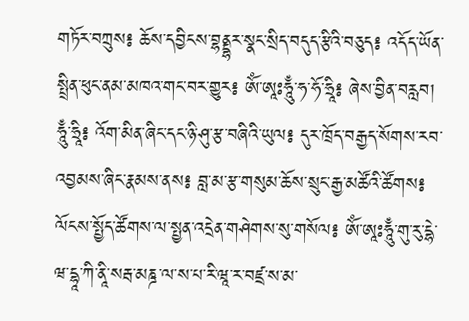གཏོར་བཀྲུས༔ ཆོས་དབྱིངས་བྷནྡྷར་སྣང་སྲིད་བདུད་རྩིའི་བཅུད༔ འདོད་ཡོན་སྤྲིན་ཕུང་ནམ་མཁའ་གང་བར་གྱུར༔ ཨོཾ་ཨཱཿཧཱུྃ་ཧ་ཧོ་ཧྲཱི༔ ཞེས་བྱིན་བརླབ། ཧཱུྃ་ཧྲཱི༔ འོག་མིན་ཞིང་དང་ཉི་ཤུ་རྩ་བཞིའི་ཡུལ༔ དུར་ཁྲོད་བརྒྱད་སོགས་རབ་འབྱམས་ཞིང་རྣམས་ནས༔ བླ་མ་རྩ་གསུམ་ཆོས་སྲུང་རྒྱ་མཚོའི་ཚོགས༔ ལོངས་སྤྱོད་ཚོགས་ལ་སྤྱན་འདྲེན་གཤེགས་སུ་གསོལ༔ ཨོཾ་ཨཱཿཧཱུྃ་གུ་རུ་དྷེ་ཝ་དྷཱ་ཀི་ནཱི་སརྦ་མཎྜ་ལ་ས་པ་རི་ཝཱ་ར་བཛྲ་ས་མ་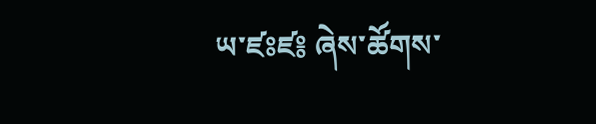ཡ་ཛཿཛ༔ ཞེས་ཚོགས་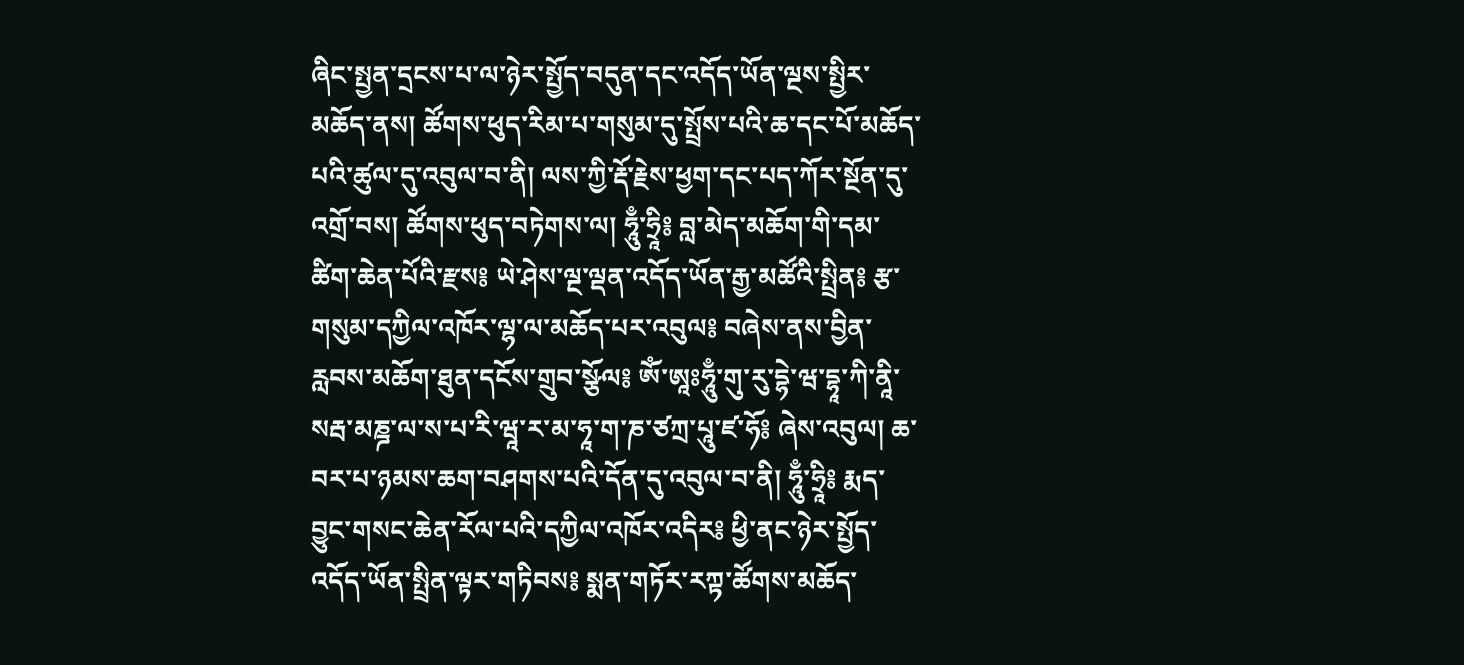ཞིང་སྤྱན་དྲངས་པ་ལ་ཉེར་སྤྱོད་བདུན་དང་འདོད་ཡོན་ལྔས་སྤྱིར་མཆོད་ནས། ཚོགས་ཕུད་རིམ་པ་གསུམ་དུ་སྤྲོས་པའི་ཆ་དང་པོ་མཆོད་པའི་ཚུལ་དུ་འབུལ་བ་ནི། ལས་ཀྱི་རྡོ་རྗེས་ཕྱག་དང་པད་ཀོར་སྔོན་དུ་འགྲོ་བས། ཚོགས་ཕུད་བཏེགས་ལ། ཧཱུྃ་ཧྲཱི༔ བླ་མེད་མཆོག་གི་དམ་ཚིག་ཆེན་པོའི་རྫས༔ ཡེ་ཤེས་ལྔ་ལྡན་འདོད་ཡོན་རྒྱ་མཚོའི་སྤྲིན༔ རྩ་གསུམ་དཀྱིལ་འཁོར་ལྷ་ལ་མཆོད་པར་འབུལ༔ བཞེས་ནས་བྱིན་རླབས་མཆོག་ཐུན་དངོས་གྲུབ་སྩོལ༔ ཨོཾ་ཨཱཿཧཱུྃ་གུ་རུ་དྷེ་ཝ་དྷཱ་ཀི་ནཱི་སརྦ་མཎྜ་ལ་ས་པ་རི་ཝཱ་ར་མ་ཧཱ་ག་ཎ་ཙཀྲ་པཱུ་ཛ་ཧོ༔ ཞེས་འབུལ། ཆ་བར་པ་ཉམས་ཆག་བཤགས་པའི་དོན་དུ་འབུལ་བ་ནི། ཧཱུྃ་ཧྲཱི༔ རྨད་བྱུང་གསང་ཆེན་རོལ་པའི་དཀྱིལ་འཁོར་འདིར༔ ཕྱི་ནང་ཉེར་སྤྱོད་འདོད་ཡོན་སྤྲིན་ལྟར་གཏིབས༔ སྨན་གཏོར་རཀྟ་ཚོགས་མཆོད་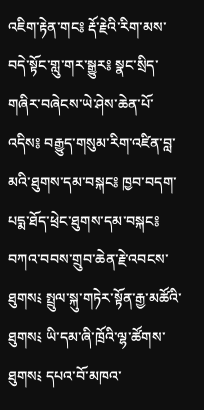འཇིག་རྟེན་གང༔ རྡོ་རྗེའི་རིག་མས་བདེ་སྟོང་གླུ་གར་སྒྱུར༔ སྣང་སྲིད་གཞིར་བཞེངས་ཡེ་ཤེས་ཆེན་པོ་འདིས༔ བརྒྱུད་གསུམ་རིག་འཛིན་བླ་མའི་ཐུགས་དམ་བསྐང༔ ཁྱབ་བདག་པདྨ་ཐོད་ཕྲེང་ཐུགས་དམ་བསྐང༔ བཀའ་བབས་གྲུབ་ཆེན་རྗེ་འབངས་ཐུགས༴ སྤྲུལ་སྐུ་གཏེར་སྟོན་རྒྱ་མཚོའི་ཐུགས༴ ཡི་དམ་ཞི་ཁྲོའི་ལྷ་ཚོགས་ཐུགས༴ དཔའ་བོ་མཁའ་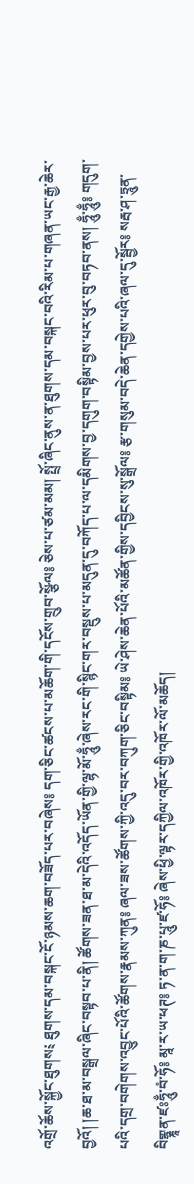འགྲོ་ཆོས་སྐྱོང་ཐུགས༴ ཐུགས་དམ་བསྐང་ངོ་ཉམས་ཆག་བཟོད་པར་བཞེས༔ དག་ཅིང་ཚངས་པ་མཆོག་གི་དངོས་གྲུབ་སྩོལ༔ ཅེས་པ་ཙམ་མམ། སྤྲོ་ཞིང་ནུས་ན་ཐུགས་དམ་བསྐང་བའི་རིམ་པ་གཞན་ཡང་རྒྱ་ཆེར་བྱའོ། །ཆ་ཐ་མ་བསྒྲལ་ཞིང་བསྟབ་པ་ནི། ཚོགས་ཟན་ཐ་མ་དེའི་འདོད་ཡོན་གྱི་ལྷ་མོ་ཧཱུྃ་ཞེས་རང་གི་སྙིང་གར་བསྡུས་པ་མདུན་དུ་བཀོད་པ་ལ་དམིགས་བྱ་དགུག་བསྟིམ་བྱས་པར་ཕུར་བུ་བཏབ་ནས། ཧཱུྃ་ཧཱུྃ༔ གདུག་པའི་དགྲ་བགེགས་འབྱུང་པོའི་ཚོགས་རྣམས་ཀུན༔ ཞལ་ཟས་ཚོགས་ཀྱི་འདུ་བར་བཀུག་ཅིང་བསྟིམ༔ ཡེ་ཤེས་ཆེན་པོའི་མཚོན་གྱིས་དབྱིངས་སུ་སྒྲོལ༔ རྩ་གསུམ་བདེ་ཆེན་དགྱེས་པའི་ཞལ་དུ་སྦྱོར༔ སརྦ་ཤ་ཏྲཱུན་བིགྷྣཱན་ཛཿཧཱུྃ་བཾ་ཧོ༔ མཱ་ར་ཡ་ཕཊ༔ ཏ་ན་ག་ཎ་པཱུ་ཛ་ཧོ༔ ཞེས་ཕྱི་ལྟར་དཀྱིལ་འཁོར་གྱི་འཁོར་ལོ་མཆོད།